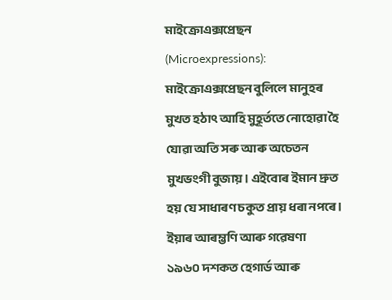মাইক্রোএক্সপ্ৰেছন (Microexpressions):
মাইক্রোএক্সপ্ৰেছন বুলিলে মানুহৰ মুখত হঠাৎ আহি মুহূৰ্ততে নোহোৱা হৈ যোৱা অতি সৰু আৰু অচেতন মুখভংগী বুজায়। এইবোৰ ইমান দ্ৰুত হয় যে সাধাৰণ চকুত প্ৰায় ধৰা নপৰে।
ইয়াৰ আৰম্ভণি আৰু গৱেষণা
১৯৬০ দশকত হেগাৰ্ড আৰু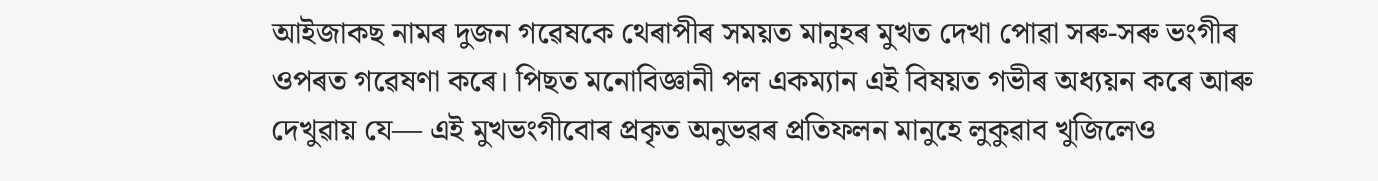আইজাকছ নামৰ দুজন গৱেষকে থেৰাপীৰ সময়ত মানুহৰ মুখত দেখা পোৱা সৰু-সৰু ভংগীৰ ওপৰত গৱেষণা কৰে। পিছত মনোবিজ্ঞানী পল একম্যান এই বিষয়ত গভীৰ অধ্যয়ন কৰে আৰু দেখুৱায় যে— এই মুখভংগীবোৰ প্ৰকৃত অনুভৱৰ প্ৰতিফলন মানুহে লুকুৱাব খুজিলেও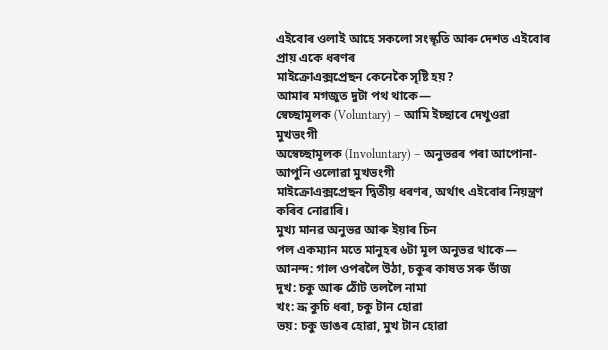এইবোৰ ওলাই আহে সকলো সংস্কৃতি আৰু দেশত এইবোৰ প্ৰায় একে ধৰণৰ
মাইক্রোএক্সপ্ৰেছন কেনেকৈ সৃষ্টি হয়?
আমাৰ মগজুত দুটা পথ থাকে—
স্বেচ্ছামূলক (Voluntary) – আমি ইচ্ছাৰে দেখুওৱা মুখভংগী
অস্বেচ্ছামূলক (Involuntary) – অনুভৱৰ পৰা আপোনা-আপুনি ওলোৱা মুখভংগী
মাইক্রোএক্সপ্ৰেছন দ্বিতীয় ধৰণৰ, অৰ্থাৎ এইবোৰ নিয়ন্ত্ৰণ কৰিব নোৱাৰি।
মুখ্য মানৱ অনুভৱ আৰু ইয়াৰ চিন
পল একম্যান মতে মানুহৰ ৬টা মূল অনুভৱ থাকে—
আনন্দ: গাল ওপৰলৈ উঠা, চকুৰ কাষত সৰু ভাঁজ
দুখ: চকু আৰু ঠোঁট তললৈ নামা
খং: ভ্ৰূ কুচি ধৰা, চকু টান হোৱা
ভয়: চকু ডাঙৰ হোৱা, মুখ টান হোৱা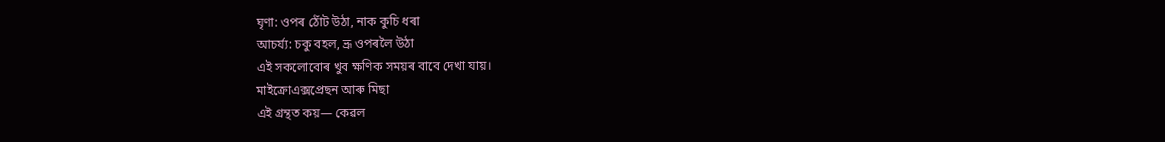ঘৃণা: ওপৰ ঠোঁট উঠা, নাক কুচি ধৰা
আচৰ্য্য: চকু বহল, ভ্ৰূ ওপৰলৈ উঠা
এই সকলোবোৰ খুব ক্ষণিক সময়ৰ বাবে দেখা যায়।
মাইক্রোএক্সপ্ৰেছন আৰু মিছা
এই গ্ৰন্থত কয়— কেৱল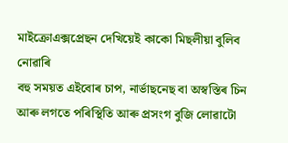মাইক্রোএক্সপ্ৰেছন দেখিয়েই কাকো মিছলীয়া বুলিব নোৱাৰি
বহু সময়ত এইবোৰ চাপ, নাৰ্ভাছনেছ বা অস্বস্তিৰ চিন আৰু লগতে পৰিস্থিতি আৰু প্ৰসংগ বুজি লোৱাটো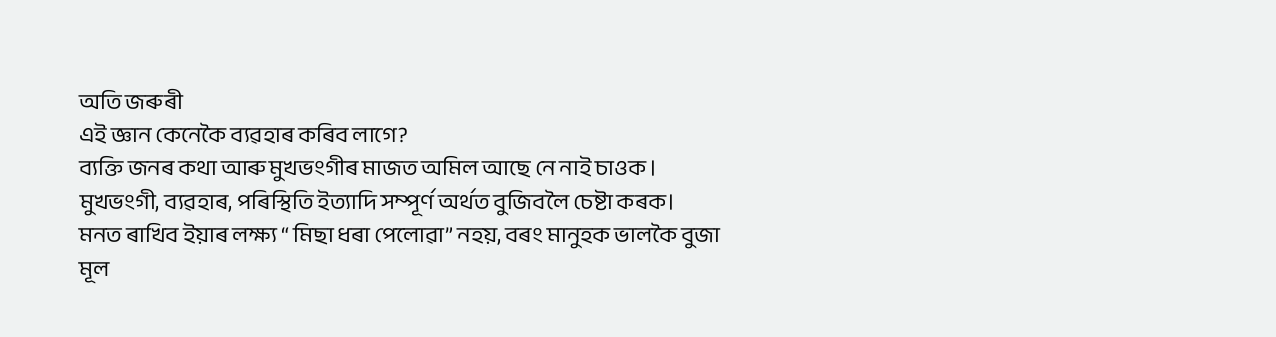অতি জৰুৰী
এই জ্ঞান কেনেকৈ ব্যৱহাৰ কৰিব লাগে?
ব্যক্তি জনৰ কথা আৰু মুখভংগীৰ মাজত অমিল আছে নে নাই চাওক ।
মুখভংগী, ব্যৱহাৰ, পৰিস্থিতি ইত্যাদি সম্পূৰ্ণ অৰ্থত বুজিবলৈ চেষ্টা কৰক।
মনত ৰাখিব ইয়াৰ লক্ষ্য “ মিছা ধৰা পেলোৱা” নহয়, বৰং মানুহক ভালকৈ বুজা
মূল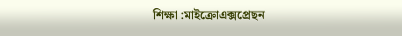শিক্ষা :মাইক্রোএক্সপ্ৰেছন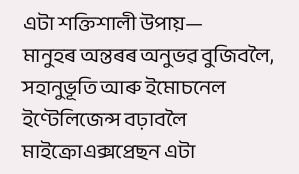এটা শক্তিশালী উপায়—
মানুহৰ অন্তৰৰ অনুভৱ বুজিবলৈ, সহানুভূতি আৰু ইমোচনেল ইণ্টেলিজেন্স বঢ়াবলৈ মাইক্রোএক্সপ্ৰেছন এটা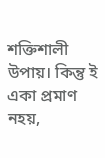শক্তিশালী উপায়। কিন্তু ই একা প্ৰমাণ নহয়,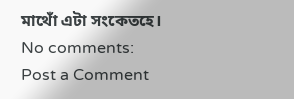মাথোঁ এটা সংকেতহে।
No comments:
Post a Comment